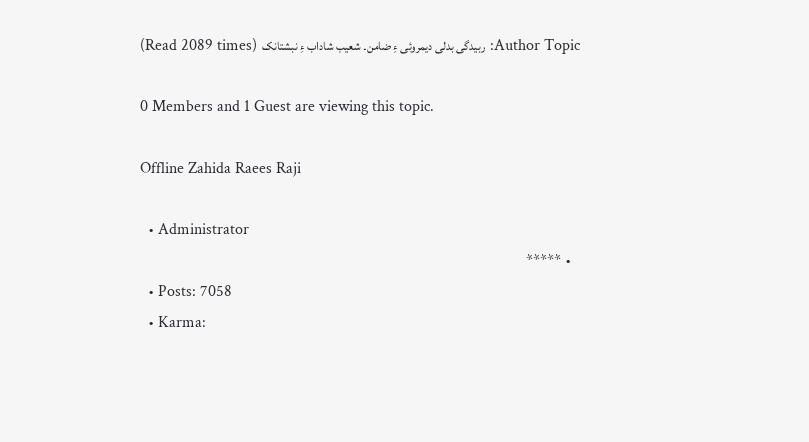Author Topic: ربیدگی بدلی دیمروئی ءِ ضامن۔ شعیب شاداب ءِ نبشتانک  (Read 2089 times)

0 Members and 1 Guest are viewing this topic.

Offline Zahida Raees Raji

  • Administrator
  • *****
  • Posts: 7058
  • Karma: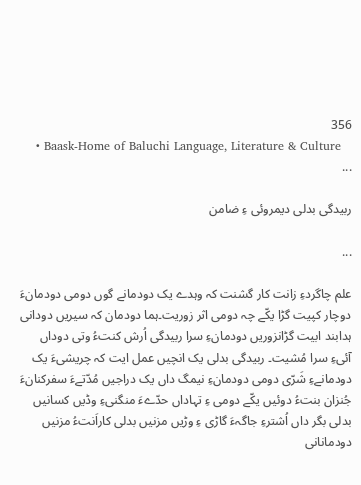356
    • Baask-Home of Baluchi Language, Literature & Culture
...

ربیدگی بدلی دیمروئی ءِ ضامن

...

علم چاگردءِ زانت کار گشنت کہ وہدے یک دودمانے گوں دومی دودمانءَ دوچار کپیت گڑا یکّے چہ دومی اثر زوریت۔ہما دودمان کہ سیریں دودانی ہدابند ابیت گڑانزوریں دودمانءِ سرا ربیدگی اُرش کنتءُ وتی دوداں آئیءِ سرا مُشیت۔ ربیدگی بدلی یک انچیں عمل ایت کہ چریشیءَ یک دودمانےءِ شَرّی دومی دودمانءِ نیمگ داں یک دراجیں مُدّتےءَ سفرکنانءَ جُنزان بنتءُ دوئیں یکّے دومی ءِ تہاداں حدّےءَ منگنیءِ وڈیں کسانیں بدلی بگر داں اُشترءِ جاگہءَ گاڑی ءِ وڑیں مزنیں بدلی کاراَنتءُ مزنیں دودمانانی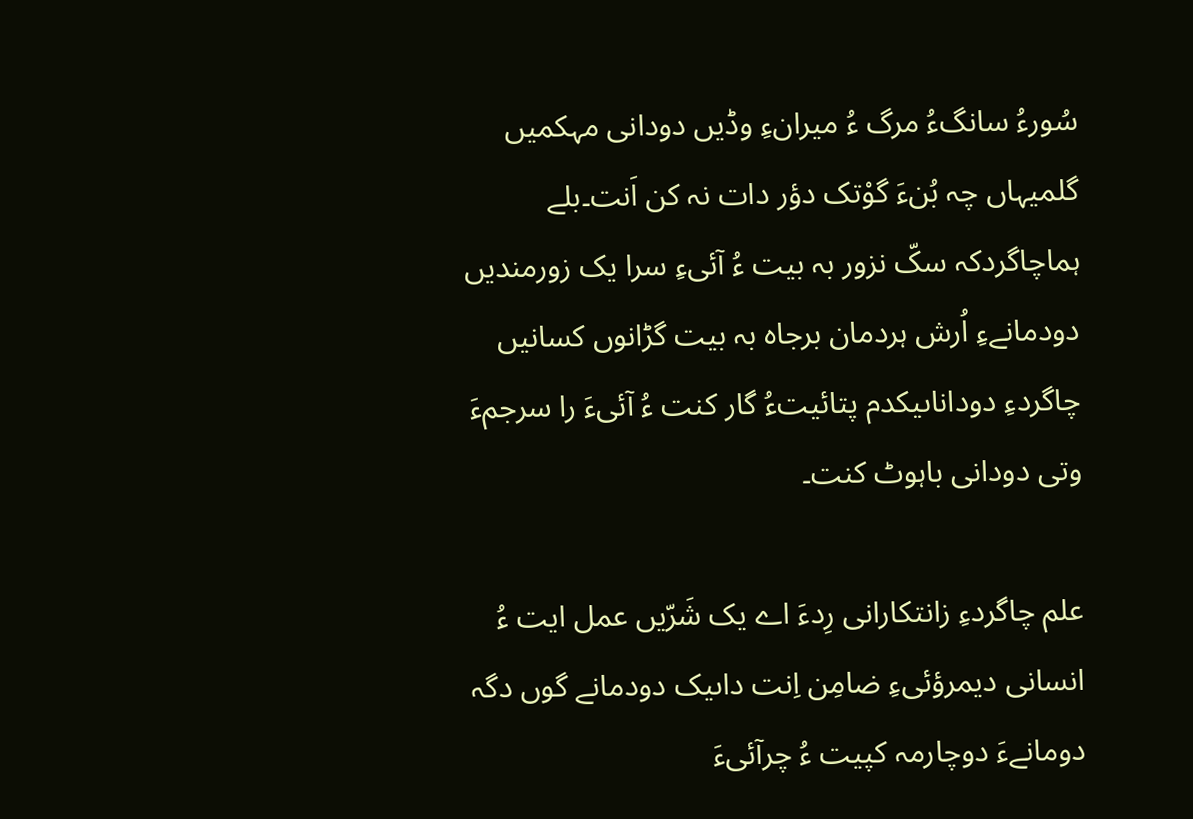سُورءُ سانگءُ مرگ ءُ میرانءِ وڈیں دودانی مہکمیں گلمیہاں چہ بُنءَ گوْتک دؤر دات نہ کن اَنت۔بلے ہماچاگردکہ سکّ نزور بہ بیت ءُ آئیءِ سرا یک زورمندیں دودمانےءِ اُرش ہردمان برجاہ بہ بیت گڑانوں کسانیں چاگردءِ دوداناںیکدم پتائیتءُ گار کنت ءُ آئیءَ را سرجمءَ وتی دودانی باہوٹ کنت۔

علم چاگردءِ زانتکارانی رِدءَ اے یک شَرّیں عمل ایت ءُ انسانی دیمرؤئیءِ ضامِن اِنت داںیک دودمانے گوں دگہ دومانےءَ دوچارمہ کپیت ءُ چرآئیءَ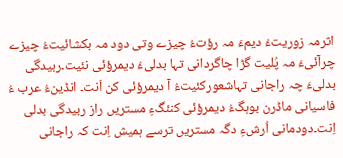اثرمہ زوریتءُ دیمءَ مہ رؤتءُ چیزے وتی دود مہ بکشائیتءُ چیزے چرآئیءَ مہ پُلیت گڑا چاگردانی تہا بدلیءُ دیمرؤئی نئیت۔ربیدگی بدلیءَ چہ راجانی تہاشعورکئیتءُ آ دیمرؤئی کن اَنت۔ انڈینءُ عرب ءُ فاسیانی ماڈرن بوہگءُ دیمرؤئی کنئگءِ مستریں راز ربیدگی بدلی اِنت۔دودمانی اُرشءِ دگہ مستریں ترسے ہمیش اِنت کہ راجانی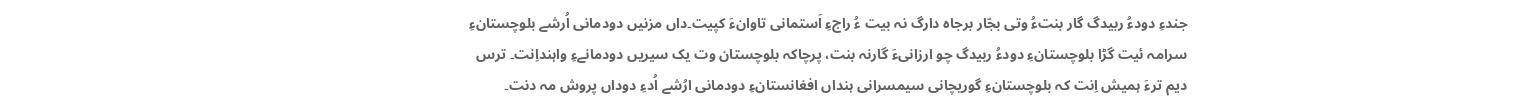جندءِ دودءُ ربیدگ گار بنتءُ وتی بجّار برجاہ دارگ نہ بیت ءُ راجءِ اَستمانی تاوانءَ کپیت۔داں مزنیں دودمانی اُرشے بلوچستانءِ سرامہ ئیت گڑا بلوچستانءِ دودءُ ربیدگ چو ارزانیءَ گارنہ بنت، پرچاکہ بلوچستان وت یک سیریں دودمانےءِ واہنداِنت۔ ترس دیم ترءَ ہمیش اِنت کہ بلوچستانءِ گوریچانی سیمسرانی ہنداں افغانستانءِ دودمانی ارُشے اُدءِ دوداں پروش مہ دنت۔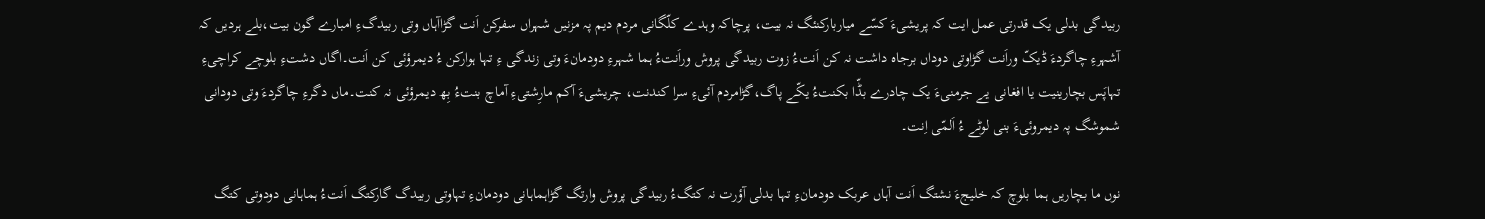ربیدگی بدلی یک قدرتی عمل ایت کہ پریشیءَ کسّے میاربارکنئگ نہ بیت، پرچاکہ وہدے کلّگانی مردم دیم پہ مزنیں شہراں سفرکن اَنت گڑاآہاں وتی ربیدگءِ امبارے گون بیت،بلے ہردیں کہ آشہرءِ چاگردءَ ڈیکّ وراَنت گڑاوتی دوداں برجاہ داشت نہ کن اَنتءُ زوت ربیدگی پروش وراَنتءُ ہما شہرءِ دودمانءَ وتی زندگی ءِ تہا ہوارکن ءُ دیمرؤئی کن اَنت۔اگاں دشتءِ بلوچے کراچیءِ تہاپَس بچارینیت یا افغانی یے جرمنیءَ یک چادرے بڈّا بکنتءُ یکّے پاگ،گڑامردم آئیءِ سرا کندنت، چریشیءَ آکم مارِشتیءِ آماچ بنتءُ بِھ دیمرؤئی نہ کنت۔ماں دگرءِ چاگردءَ وتی دودانی شموشگ پہ دیمروئیءَ بنی لوٹے ءُ اَلمّی اِنت۔

نوں ما بچاریں ہما بلوچ کہ خلیجءَ نشتگ اَنت آہاں عربک دودمانءِ تہا بدلی آؤرت نہ کتگءُ ربیدگی پروش وارتگ گڑاہماہانی دودمانءِ تہاوتی ربیدگ گارکتگ اَنتءُ ہماہانی دودوتی کتگ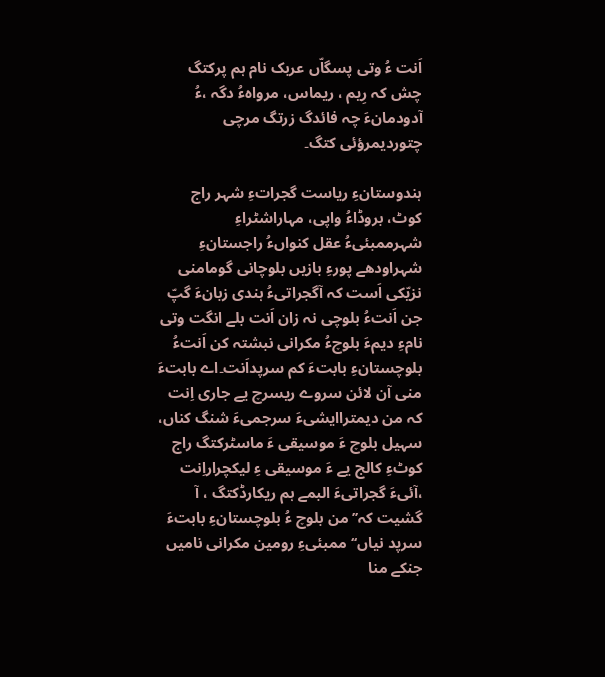اَنت ءُ وتی پسگاّں عربک نام ہم پرکتگ چش کہ رِیم ، ریماس، مرواہءُ دگہ ،ءُ آدودمانءَ چہ فائدگ زرتگ مرچی چتوردیمرؤئی کتگ۔

ہندوستانءِ ریاست گجراتءِ شہر راج کوٹ، بروڈاءُ واپی، مہاراشٹراءِ شہرممبئیءُ عقل کنواںءُ راجستانءِ شہراودھے پورءِ بازیں بلوچانی گومامنی نزیّکی اَست کہ آگجراتیءُ ہندی زبانءَ گپّ جن اَنتءُ بلوچی نہ زان اَنت بلے انگت وتی نامءِ دیمءَ بلوچءُ مکرانی نبشتہ کن اَنتءُ بلوچستانءِ بابتءَ کم سرپداَنت۔اے بابتءَ منی آن لائن سروے ریسرچ یے جاری اِنت کہ من دیمتراایشیءَ سرجمیءَ شنگ کناں، سہیل بلوچ ءَ موسیقی ءَ ماسٹرکتگ راج کوٹءِ کالج یے ءَ موسیقی ءِ لیکچراراِنت ،آئیءَ گجراتیءَ البمے ہم ریکارڈکتگ ، آ گشیت کہ’’من بلوچ ءُ بلوچستانءِ بابتءَ سرپد نیاں‘‘ممبئیءِ رومین مکرانی نامیں جنکے منا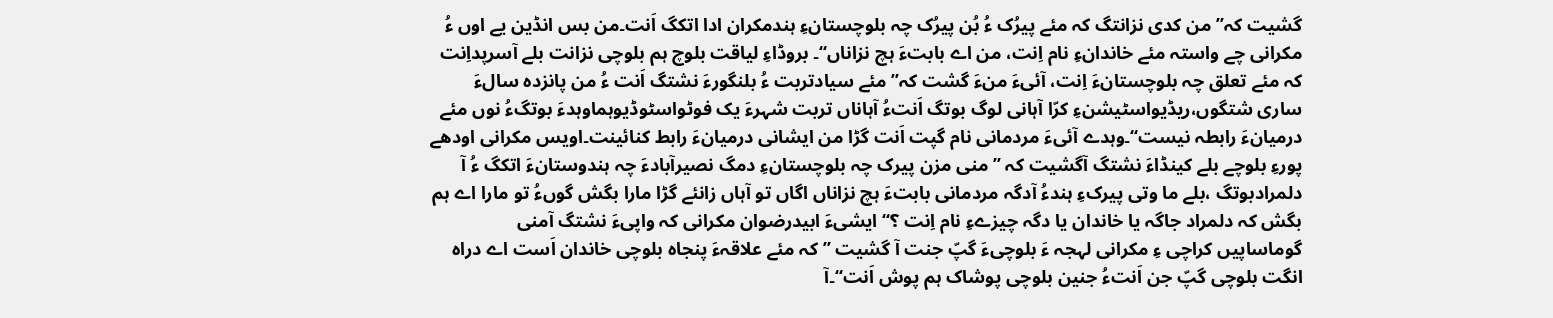گشیت کہ’’ من کدی نزانتگ کہ مئے پیرُک ءُ بُن پیرُک چہ بلوچستانءِ ہندمکران ادا اتکگ اَنت۔من بس انڈین یے اوں ءُ مکرانی چے واستہ مئے خاندانءِ نام اِنت، من اے بابتءَ ہچ نزاناں‘‘۔ بروڈاءِ لیاقت بلوچ ہم بلوچی نزانت بلے آسرپداِنت کہ مئے تعلق چہ بلوچستانءَ اِنت، آئیءَ منءَ گشت کہ’’ مئے سیادتربت ءُ بلنگورءَ نشتگ اَنت ءُ من پانزدہ سالءَ ساری شتگوں،ریڈیواسٹیشنءِ کرّا آہانی لوگ بوتگ اَنتءُ آہاناں تربت شہرءَ یک فوٹواسٹوڈیوہماوہدءَ بوتگءُ نوں مئے درمیانءَ رابطہ نیست‘‘۔وہدے آئیءَ مردمانی نام گپت اَنت گڑا من ایشانی درمیانءَ رابط کنائینت۔اویس مکرانی اودھے پورءِ بلوچے بلے کینڈاءَ نشتگ آگشیت کہ ’’ منی مزن پیرک چہ بلوچستانءِ دمگ نصیرآبادءَ چہ ہندوستانءَ اتکگ ءُ آ دلمرادبوتگ ،بلے ما وتی پیرکءِ ہندءُ آدگہ مردمانی بابتءَ ہچ نزاناں اگاں تو آہاں زانئے گڑا مارا بگش گوںءُ تو مارا اے ہم بگش کہ دلمراد جاگہ یا خاندان یا دگہ چیزےءِ نام اِنت ؟‘‘ ایشیءَ ابیدرضوان مکرانی کہ واپیءَ نشتگ آمنی گوماساپیں کراچی ءِ مکرانی لہجہ ءَ بلوچیءَ گپّ جنت آ گشیت ’’کہ مئے علاقہءَ پنجاہ بلوچی خاندان اَست اے دراہ انگت بلوچی گپّ جن اَنتءُ جنین بلوچی پوشاک ہم پوش اَنت‘‘۔آ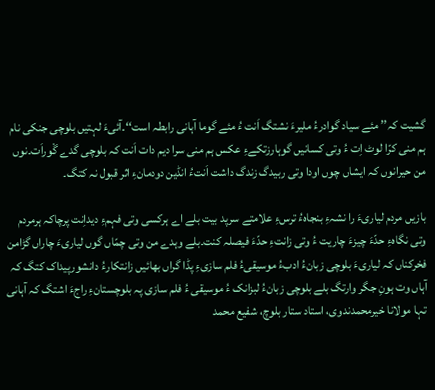گشیت کہ’’ مئے سیاد گوادرءُ ملیرءَ نشتگ اَنت ءُ مئے گوما آہانی رابطہ است‘‘۔آئیءَ لہتیں بلوچی جنکی نام ہم منی کرّا لوٹ اِت ءُ وتی کسانیں گوہارزتکےءِ عکس ہم منی سرا دیم دات اَنت کہ بلوچی گدے گْوراَت۔نوں من حیرانوں کہ ایشاں چوں اودا وتی ربیدگ زندگ داشت اَنتءُ انڈین دودمانءِ اثر قبول نہ کتگ۔

بازیں مردم لیاریءَ را نشہءِ بنجاہءُ ترسءِ علامتے سرپد بیت بلے اے ہرکسی وتی فہمءِ دیداِنت پرچاکہ ہرمردم وتی نگاہءِ حدّءَ چیزءَ چاریت ءُ وتی زانتءِ حدّءَ فیصلہ کنت۔بلے وہدے من وتی چمّاں گوں لیاریءَ چاراں گڑامن فخرکناں کہ لیاریءَ بلوچی زبانءُ ادبءُ موسیقیءُ فلم سازیءِ پڈا گراں بھائیں زانتکارءُ دانشورپیداک کتگ کہ آہاں وت ہونِ جگر وارتگ بلے بلوچی زبانءُ لبزانک ءُ موسیقی ءُ فلم سازی پہ بلوچستانءِ راجءَ اشتگ کہ آہانی تہا مولانا خیرمحمدندوی، استاد ستار بلوچ، شفیع محمد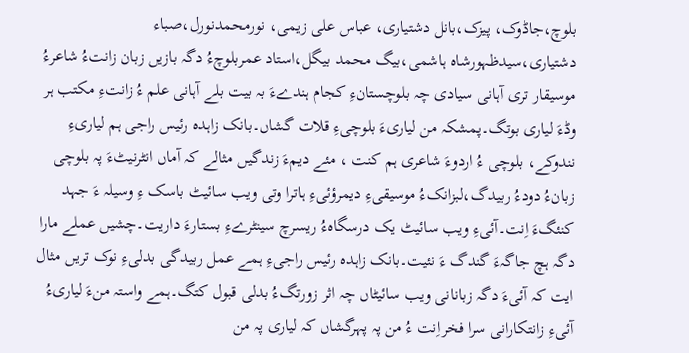بلوچ،جاڈوک، پیزک،بانل دشتیاری، عباس علی زیمی، نورمحمدنورل،صباء دشتیاری،سیدظہورشاہ ہاشمی،بیگ محمد بیگل،استاد عمربلوچءُ دگہ بازیں زبان زانتءُ شاعرءُ موسیقار تری آہانی سیادی چہ بلوچستانءِ کجام ہندےءَ بہ بیت بلے آہانی علم ءُ زانتءِ مکتب ہر وڈءَ لیاری بوتگ۔پمشکہ من لیاریءَ بلوچیءِ قلات گشاں۔بانک زاہدہ رئیس راجی ہم لیاریءِ نندوکے، بلوچی ءُ اردوءَ شاعری ہم کنت ، مئے دیمءَ زندگیں مثالے کہ آماں انٹرنیٹءَ پہ بلوچی زبانءُ دودءُ ربیدگ،لبزانکءُ موسیقیءِ دیمرؤئیءِ ہاترا وتی ویب سائیٹ باسک ءِ وسیلہ ءَ جہد کنئگءَ اِنت۔آئیءِ ویب سائیٹ یک درسگاہءُ ریسرچ سینٹرےءِ بستارءَ داریت۔چشیں عملے مارا دگہ ہچ جاگہءَ گندگ ءَ نئیت۔بانک زاہدہ رئیس راجیءِ ہمے عمل ربیدگی بدلیءِ نوک تریں مثال ایت کہ آئیءَ دگہ زبانانی ویب سائیٹاں چہ اثر زورتگءُ بدلی قبول کتگ۔ہمے واستہ منءَ لیاریءُ آئیءِ زانتکارانی سرا فخراِنت ءُ من پہ پہرگشاں کہ لیاری پہ من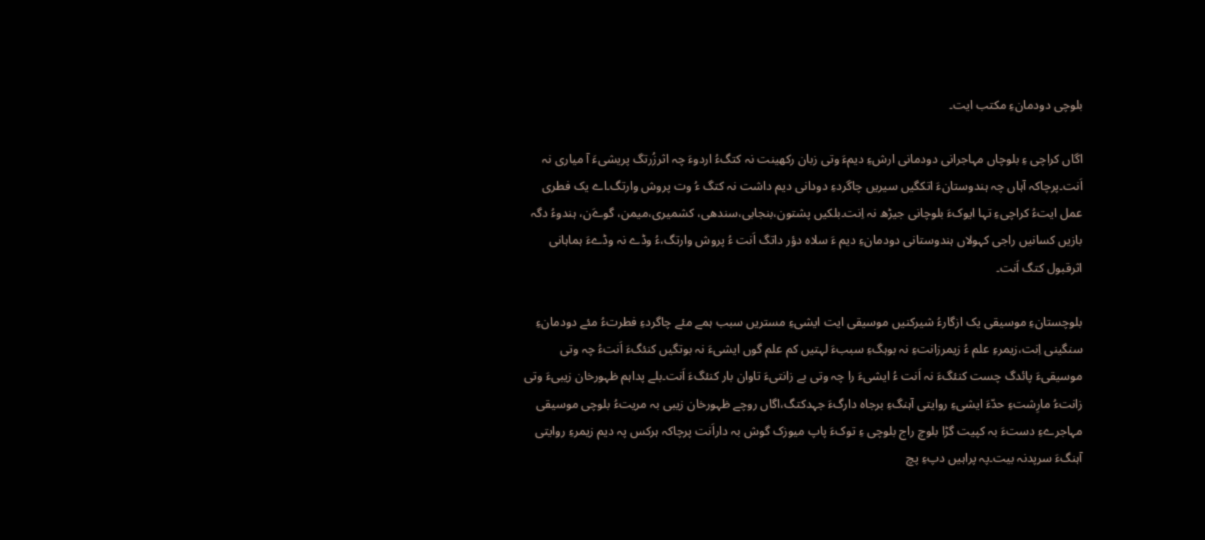بلوچی دودمانءِ مکتب ایت۔

اگاں کراچی ءِ بلوچاں مہاجرانی دودمانی ارشءِ دیمءَ وتی زبان رکھینت نہ کتگءُ اردوءَ چہ اثرزُرتگ پریشیءَ آ میاری نہ اَنت۔پرچاکہ آہاں چہ ہندوستانءَ اتکگیں سیریں چاگردءِ دودانی دیم داشت نہ کتگ ءُ وت پروش وارتگ۔اے یک فطری عمل ایتءُ کراچیءِ تہا ایوکءَ بلوچانی جیڑھ نہ اِنت۔بلکیں پشتون،بنجابی،سندھی، کشمیری،میمن، گوےَن، ہندوءُ دگہ بازیں کسانیں راجی کہولاں ہندوستانی دودمانءِ دیم ءَ سلاہ دؤر داتگ اَنت ءُ پروش وارتگ،ءُ وڈے نہ وڈےءَ ہماہانی اثرقبول کتگ اَنت۔

بلوچستانءِ موسیقی یک ازگارءُ شیرکنیں موسیقی ایت ایشیءِ مستریں سبب ہمے مئے چاگردءِ فطرتءُ مئے دودمانءِ سنگینی اِنت،زیمرءِ علم ءُ زیمرزانتءِ نہ بوہگءِ سببءَ لہتیں کم علم گوں ایشیءَ نہ بوتگیں کنئگءَ اَنتءُ چہ وتی موسیقیءَ پائدگ چست کنئگءَ نہ اَنت ءُ ایشیءَ را چہ وتی بے زانتیءَ تاوان بار کنئگءَ اَنت۔بلے پداہم ظہورخان زیبیءَ وتی زانتءُ مارِشتءِ حدّءَ ایشیءِ روایتی آہنگءِ برجاہ دارگءَ جہدکتگ،اگاں روچے ظہورخان زیبی بہ مریتءُ بلوچی موسیقی مہاجرےءِ دستءَ بہ کپیت گڑا بلوچ راج بلوچی ءِ توکءَ پاپ میوزک گوش بہ داراَنت پرچاکہ ہرکس پہ دیم زیمرءِ روایتی آہنگءَ سرپدنہ بیت۔پہ پراہیں دپءِ پچ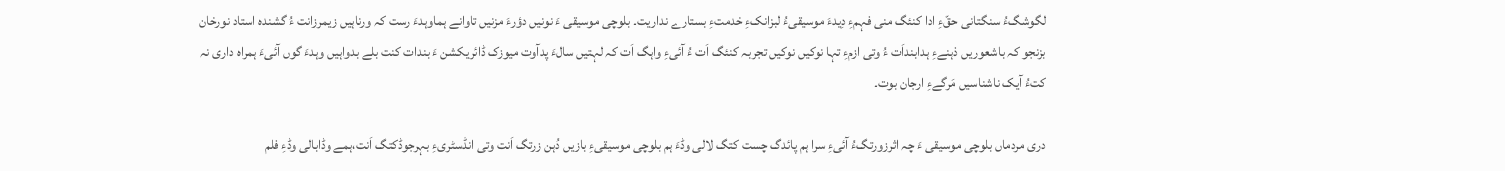لگوشگءُ سنگتانی حقّءِ ادا کنئگ منی فہمءِ دِیدءَ موسیقیءُ لبزانکءِ خدمتءِ بستارے نداریت۔ بلوچی موسیقی ءَ نونیں دؤرءَ مزنیں تاوانے ہماوہدءَ رست کہ ورناہیں زیمرزانت ءُ گشندہ استاد نورخان بزنجو کہ باشعوریں ذہنےءِ ہدابنداَت ءُ وتی ازمءِ تہا نوکیں نوکیں تجربہ کنئگ اَت ءُ آئیءِ واہگ اَت کہ لہتیں سالءَ پدآوت میوزک ڈائریکشن ءَ بندات کنت بلے بدواہیں وہدءَ گوں آئیءَ ہمراہ داری نہ کتءُ آیک ناشناسیں مَرگےءِ ارجان بوت۔

دری مردماں بلوچی موسیقی ءَ چہ اثرزورتگءُ آئیءِ سرا ہم پائدگ چست کتگ لالی وڈءَ ہم بلوچی موسیقیءِ بازیں دُہن زرتگ اَنت وتی انڈسٹریءِ بہرجوڈکتگ اَنت،ہمے وڈابالی وڈءِ فلم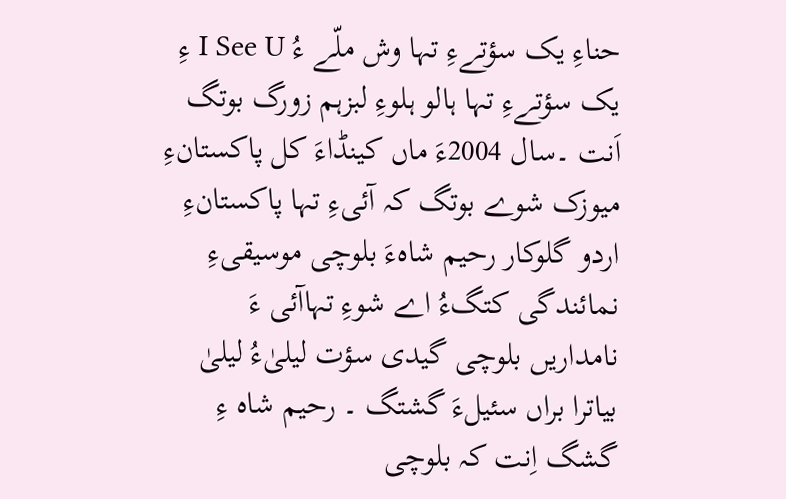حناءِ یک سؤتےءِ تہا وش ملّے ءُ I See U ءِ یک سؤتےءِ تہا ہالو ہلوءِ لبزہم زورگ بوتگ اَنت ۔سال 2004ءَ ماں کینڈاءَ کل پاکستانءِ میوزک شوے بوتگ کہ آئیءِ تہا پاکستانءِ اردو گلوکار رحیم شاہءَ بلوچی موسیقیءِ نمائندگی کتگءُ اے شوءِ تہاآئی ءَ نامداریں بلوچی گیدی سؤت لیلیٰءُ لیلیٰ بیاترا براں سئیلءَ گشتگ ۔ رحیم شاہ ءِ گشگ اِنت کہ بلوچی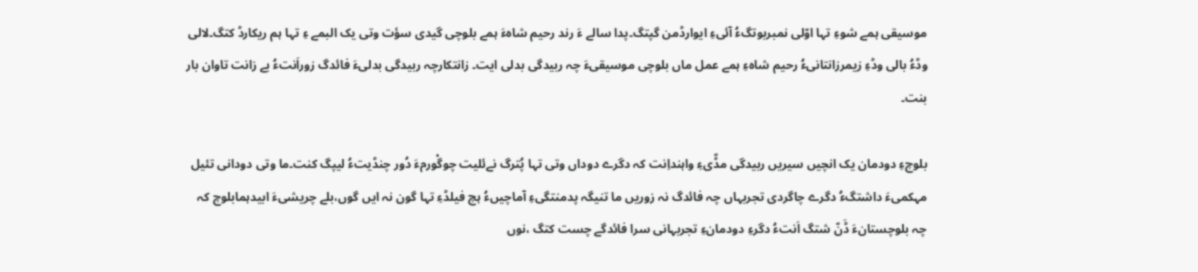موسیقی ہمے شوءِ تہا اوّلی نمبربوتگءُ آئیءِ ایوارڈمن گپتگ۔پدا سالے ءَ رند رحیم شاہءَ ہمے بلوچی گیدی سؤت وتی یک البمے ءِ تہا ہم ریکارڈ کتگ۔لالی وڈءُ بالی وڈءِ زیمرزانتانیءُ رحیم شاہءِ ہمے عمل ماں بلوچی موسیقیءَ چہ ربیدگی بدلی ایت۔ زانتکارچہ ربیدگی بدلیءَ فائدگ زوراَنتءُ بے زانت تاوان بار بنت۔

بلوچءِ دودمان یک انچیں سیریں ربیدگی مڈّیءِ واہنداِنت کہ دگرے دوداں وتی تہا پُترگ نےئلیت چوگْورمءَ دُور چنڈیتءُ لیپگ کنت۔ما وتی دودانی تئیل مہکمیءَ داشتگءُ دگرے چاگردی تجربہاں چہ فائدگ نہ زوریں ما تنیگہ پدمنتگیءِ آماچیںءُ ہچ فیلڈءِ تہا گون نہ ایں گوں،بلے چریشیءَ ابیدہمابلوچ کہ چہ بلوچستانءَ ڈَنّ شتگ اَنتءُ دگرءِ دودمانءِ تجربہانی سرا فائدگے چست کتگ ،نوں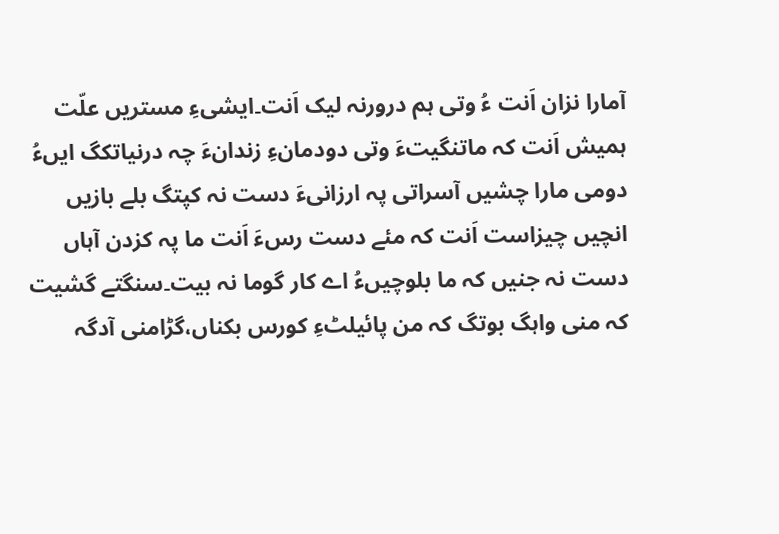آمارا نزان اَنت ءُ وتی ہم درورنہ لیک اَنت۔ایشیءِ مستریں علّت ہمیش اَنت کہ ماتنگیتءَ وتی دودمانءِ زندانءَ چہ درنیاتکگ ایںءُ دومی مارا چشیں آسراتی پہ ارزانیءَ دست نہ کپتگ بلے بازیں انچیں چیزاست اَنت کہ مئے دست رسءَ اَنت ما پہ کزدن آہاں دست نہ جنیں کہ ما بلوچیںءُ اے کار گوما نہ بیت۔سنگتے گشیت کہ منی واہگ بوتگ کہ من پائیلٹءِ کورس بکناں،گڑامنی آدگہ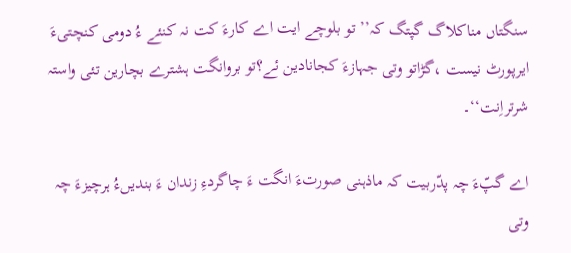سنگتاں مناکلاگ گپتگ کہ’’ تو بلوچے ایت اے کارءَ کت نہ کنئے ءُ دومی کنچتیءَ ایرپورٹ نیست ،گڑاتو وتی جہازءَ کجانادین ئے؟تو بروانگت ہشترے بچارین تئی واستہ شرتراِنت‘‘۔

اے گپّءَ چہ پدّربیت کہ ماذہنی صورتءَ انگت ءَ چاگردءِ زندان ءَ بندیںءُ ہرچیزءَ چہ وتی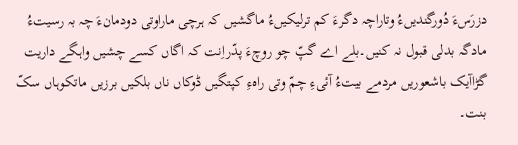دزرَسءَ دُورگندیںءُ وتاراچہ دگرءَ کم ترلیکیںءُ ماگشیں کہ ہرچی ماراوتی دودمانءَ چہ بہ رسیتءُ مادگہ بدلی قبول نہ کنیں۔بلے اے گپّ چو روچءَ پدّراِنت کہ اگاں کسے چشیں واہگے داریت گڑاآیک باشعوریں مردمے بیتءُ آئیءِ چمّ وتی راہءِ کپتگیں ڈوکاں ناں بلکیں برزیں ماتکوہاں سکّ بنت۔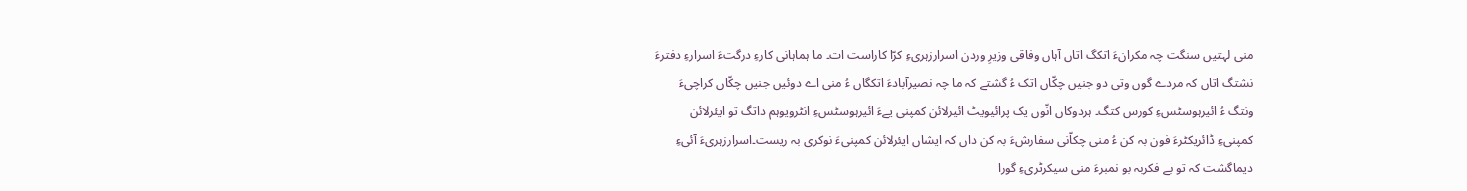منی لہتیں سنگت چہ مکرانءَ اتکگ اتاں آہاں وفاقی وزیرِ وردن اسرارزہریءِ کرّا کاراست ات۔ ما ہماہانی کارءِ درگتءَ اسرارءِ دفترءَ نشتگ اتاں کہ مردے گوں وتی دو جنیں چکّاں اتک ءُ گشتے کہ ما چہ نصیرآبادءَ اتکگاں ءُ منی اے دوئیں جنیں چکّاں کراچیءَ ونتگ ءُ ائیرہوسٹسءِ کورس کتگ۔ ہردوکاں انّوں یک پرائیویٹ ائیرلائن کمپنی یےءَ ائیرہوسٹسءِ انٹرویوہم داتگ تو ایئرلائن کمپنیءِ ڈائریکٹرءَ فون بہ کن ءُ منی چکاّنی سفارشءَ بہ کن داں کہ ایشاں ایئرلائن کمپنیءَ نوکری بہ ریست۔اسرارزہریءَ آئیءِ دیماگشت کہ تو بے فکربہ بو نمبرءَ منی سیکرٹریءِ گورا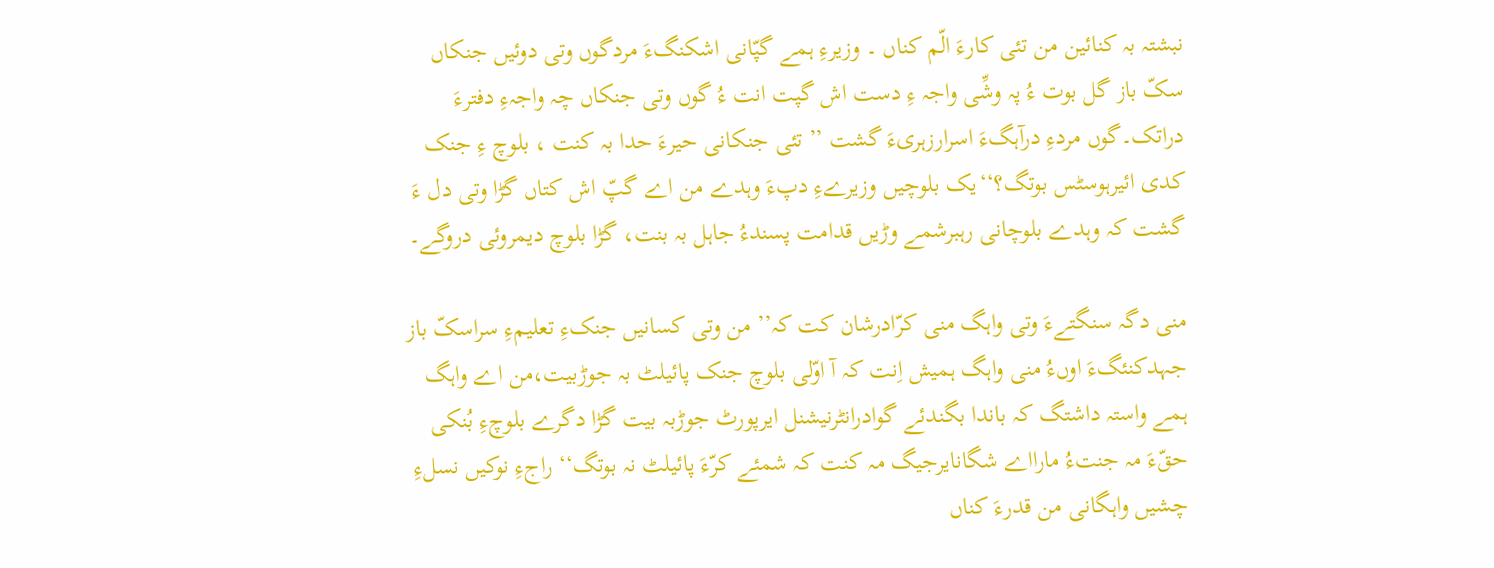نبشتہ بہ کنائین من تئی کارءَ الّم کناں ۔ وزیرءِ ہمے گپّانی اشکنگءَ مردگوں وتی دوئیں جنکاں سکّ باز گل بوت ءُ پہ وشِّی واجہ ءِ دست اش گپت انت ءُ گوں وتی جنکاں چہ واجہءِ دفترءَ دراتک۔گوں مردءِ درآہگءَ اسرارزہریءَ گشت ’’ تئی جنکانی حیرءَ حدا بہ کنت ، بلوچ ءِ جنک کدی ائیرہوسٹس بوتگ؟‘‘یک بلوچیں وزیرےءِ دپءَ وہدے من اے گپّ اش کتاں گڑا وتی دل ءَ گشت کہ وہدے بلوچانی رہبرشمے وڑیں قدامت پسندءُ جاہل بہ بنت، گڑا بلوچ دیمروئی دروگے۔

منی دگہ سنگتےءَ وتی واہگ منی کرّادرشان کت کہ’’ من وتی کسانیں جنکءِ تعلیمءِ سراسکّ باز جہدکنئگءَ اوںءُ منی واہگ ہمیش اِنت کہ آ اوّلی بلوچ جنک پائیلٹ بہ جوڑبیت،من اے واہگ ہمے واستہ داشتگ کہ باندا بگندئے گوادرانٹرنیشنل ایرپورٹ جوڑبہ بیت گڑا دگرے بلوچءِ بُنکی حقّءَ مہ جنتءُ مارااے شگانایرجیگ مہ کنت کہ شمئے کرّءَ پائیلٹ نہ بوتگ‘‘ راجءِ نوکیں نسلءِ چشیں واہگانی من قدرءَ کناں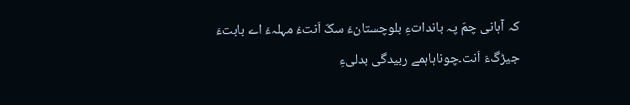کہ آہانی چمّ پہ بانداتءِ بلوچستانءَ سکّ اَنتءُ مہلہءَ اے بابتءَ جیڑگءَ اَنت۔چوناہاہمے ربیدگی بدلیءِ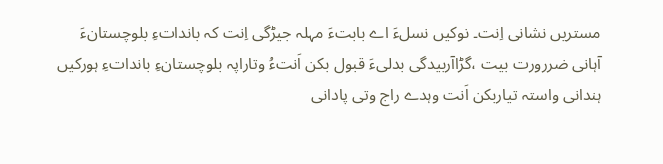مستریں نشانی اِنت۔ نوکیں نسلءَ اے بابتءَ مہلہ جیڑگی اِنت کہ بانداتءِ بلوچستانءَ آہانی ضررورت بیت ،گڑاآربیدگی بدلیءَ قبول بکن اَنتءُ وتاراپہ بلوچستانءِ بانداتءِ ہورکیں ہندانی واستہ تیاربکن اَنت وہدے راج وتی پادانی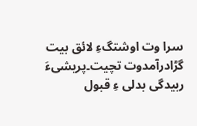سرا وت اوشتگءِ لائق بیت گڑادرآمدوت تچیت۔پریشیءَ ربیدگی بدلی ءِ قبول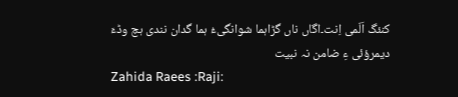کنئگ اَلّمی اِنت۔اگاں ناں گڑاہما شوانگیءُ ہما گدان نندی ہچ وڈءَ دیمرؤئی ءِ ضامن نہ نبیت
Zahida Raees :Raji: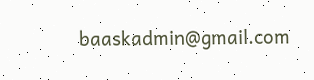baaskadmin@gmail.com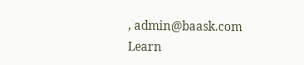, admin@baask.com
Learn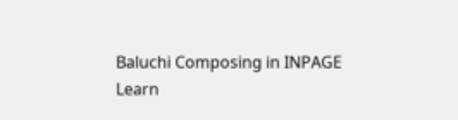Baluchi Composing in INPAGE
Learn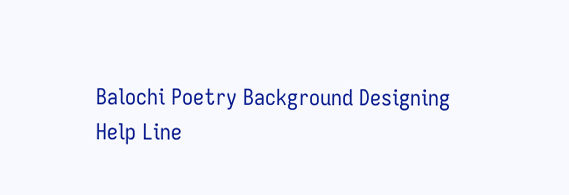Balochi Poetry Background Designing
Help Line